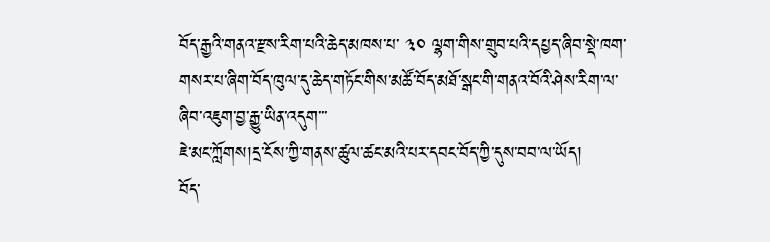བོད་རྒྱའི་གནའ་རྫས་རིག་པའི་ཆེད་མཁས་པ་ ༣༠ ལྷག་གིས་གྲུབ་པའི་དཔྱད་ཞིབ་སྡེ་ཁག་གསར་པ་ཞིག་བོད་ཁུལ་དུ་ཆེད་གཏོང་གིས་མཚོ་བོད་མཐོ་སྒང་གི་གནའ་བོའི་ཤེས་རིག་ལ་ཞིབ་འཇུག་བྱ་རྒྱུ་ཡིན་འདུག་་་
ཇེ་མང་ཀློགས།དྲ་ངོས་ཀྱི་གནས་ཚུལ་ཚང་མའི་པར་དབང་བོད་ཀྱི་དུས་བབ་ལ་ཡོད།
བོད་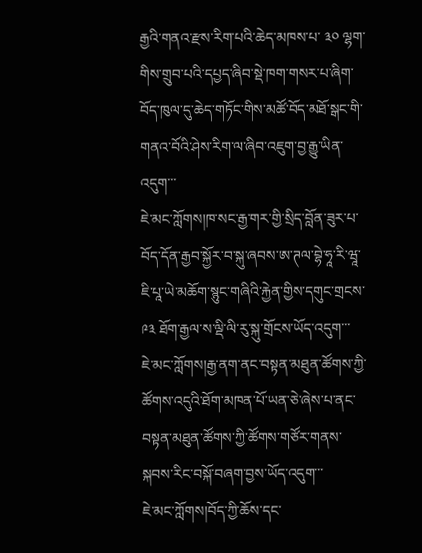རྒྱའི་གནའ་རྫས་རིག་པའི་ཆེད་མཁས་པ་ ༣༠ ལྷག་གིས་གྲུབ་པའི་དཔྱད་ཞིབ་སྡེ་ཁག་གསར་པ་ཞིག་བོད་ཁུལ་དུ་ཆེད་གཏོང་གིས་མཚོ་བོད་མཐོ་སྒང་གི་གནའ་བོའི་ཤེས་རིག་ལ་ཞིབ་འཇུག་བྱ་རྒྱུ་ཡིན་འདུག་་་
ཇེ་མང་ཀློགས།ཁ་སང་རྒྱ་གར་གྱི་སྲིད་བློན་ཟུར་པ་བོད་དོན་རྒྱབ་སྐྱོར་བ་སྐུ་ཞབས་ཨ་ཊལ་བྷེ་ཧཱ་རི་ཝཱ་ཇི་པཱ་ཡེ་མཆོག་སྙུང་གཞིའི་རྐྱེན་གྱིས་དགུང་གྲངས་ ༩༣ ཐོག་རྒྱལ་ས་ལྡི་ལི་རུ་སྐུ་གྲོངས་ཡོད་འདུག་་་
ཇེ་མང་ཀློགས།རྒྱ་ནག་ནང་བསྟན་མཐུན་ཚོགས་ཀྱི་ཚོགས་འདུའི་ཐོག་མཁན་པོ་ཡན་ཅེ་ཞེས་པ་ནང་བསྟན་མཐུན་ཚོགས་ཀྱི་ཚོགས་གཙོར་གནས་སྐབས་རིང་བསྐོ་བཞག་བྱས་ཡོད་འདུག་་་
ཇེ་མང་ཀློགས།བོད་ཀྱི་ཆོས་དང་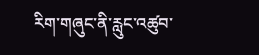རིག་གཞུང་ནི་རླུང་འཚུབ་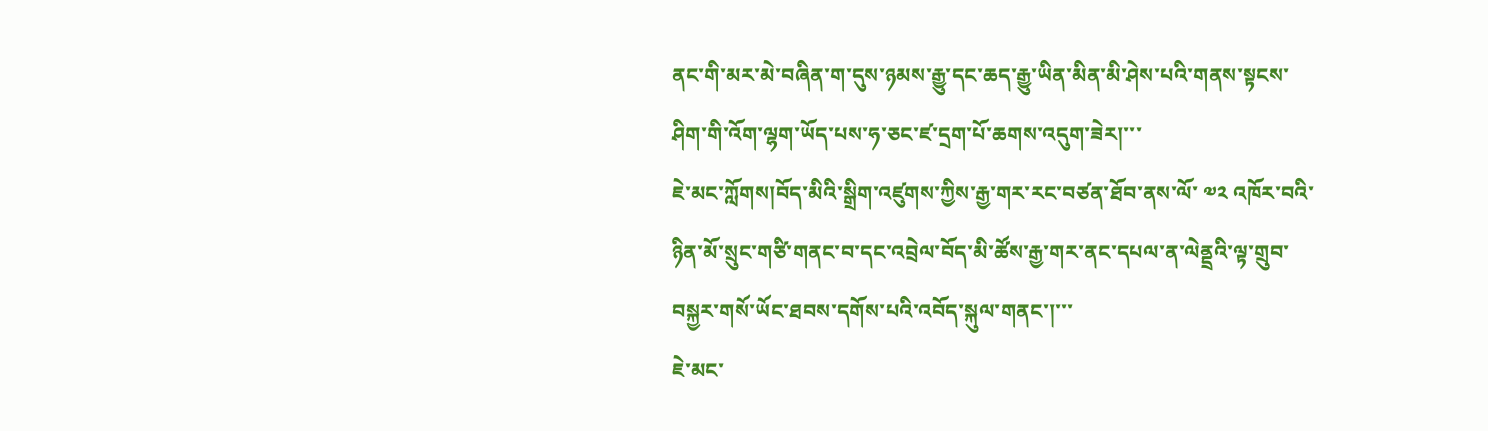ནང་གི་མར་མེ་བཞིན་ག་དུས་ཉམས་རྒྱུ་དང་ཆད་རྒྱུ་ཡིན་མིན་མི་ཤེས་པའི་གནས་སྟངས་ཤིག་གི་འོག་ལྷག་ཡོད་པས་ཧ་ཅང་ཛ་དྲག་པོ་ཆགས་འདུག་ཟེར།་་་
ཇེ་མང་ཀློགས།བོད་མིའི་སྒྲིག་འཛུགས་ཀྱིས་རྒྱ་གར་རང་བཙན་ཐོབ་ནས་ལོ་ ༧༢ འཁོར་བའི་ཉིན་མོ་སྲུང་གཙི་གནང་བ་དང་འབྲེལ་བོད་མི་ཚོས་རྒྱ་གར་ནང་དཔལ་ན་ལེནྡྲའི་ལྟ་གྲུབ་བསྐྱར་གསོ་ཡོང་ཐབས་དགོས་པའི་འབོད་སྐུལ་གནང་།་་་
ཇེ་མང་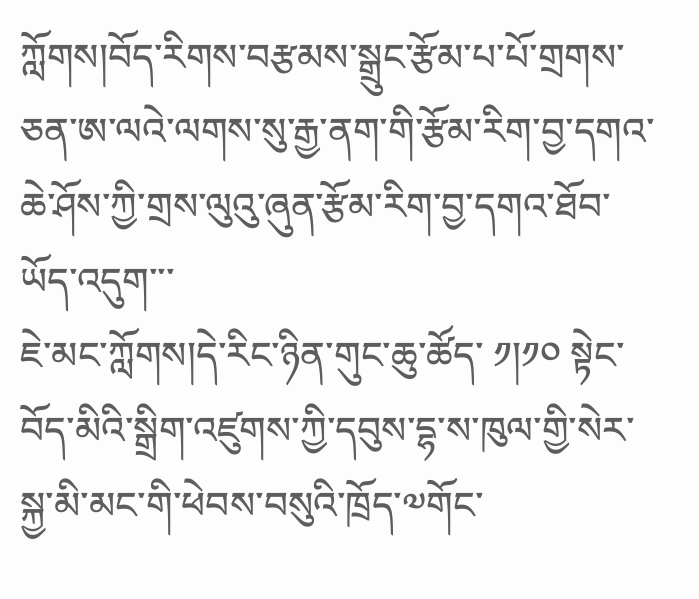ཀློགས།བོད་རིགས་བརྩམས་སྒྲུང་རྩོམ་པ་པོ་གྲགས་ཅན་ཨ་ལའེ་ལགས་སུ་རྒྱ་ནག་གི་རྩོམ་རིག་བྱ་དགའ་ཆེ་ཤོས་ཀྱི་གྲས་ལུའུ་ཞུན་རྩོམ་རིག་བྱ་དགའ་ཐོབ་ཡོད་འདུག་་་
ཇེ་མང་ཀློགས།དེ་རིང་ཉིན་གུང་ཆུ་ཚོད་ ༡།༡༠ སྟེང་བོད་མིའི་སྒྲིག་འཛུགས་ཀྱི་དབུས་དྷ་ས་ཁུལ་གྱི་སེར་སྐྱ་མི་མང་གི་ཕེབས་བསུའི་ཁྲོད་༧གོང་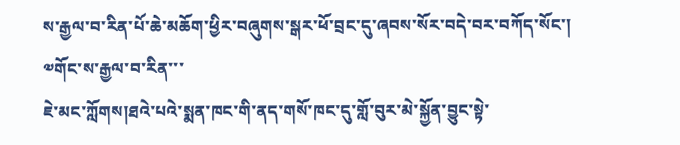ས་རྒྱལ་བ་རིན་པོ་ཆེ་མཆོག་ཕྱིར་བཞུགས་སྒར་ཕོ་བྲང་དུ་ཞབས་སོར་བདེ་བར་བཀོད་སོང་། ༧གོང་ས་རྒྱལ་བ་རིན་་་
ཇེ་མང་ཀློགས།ཐའེ་པའེ་སྨན་ཁང་གི་ནད་གསོ་ཁང་དུ་གློ་བུར་མེ་སྐྱོན་བྱུང་སྟེ་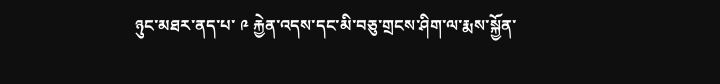ཉུང་མཐར་ནད་པ་ ༩ རྐྱེན་འདས་དང་མི་བཅུ་གྲངས་ཤིག་ལ་རྨས་སྐྱོན་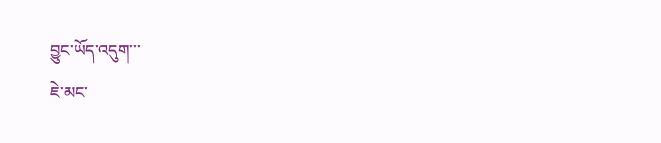བྱུང་ཡོད་འདུག་་་
ཇེ་མང་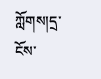ཀློགས།དྲ་ངོས་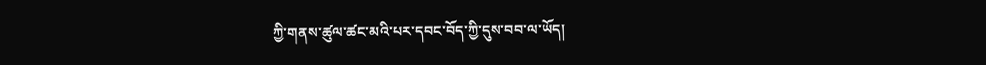ཀྱི་གནས་ཚུལ་ཚང་མའི་པར་དབང་བོད་ཀྱི་དུས་བབ་ལ་ཡོད།